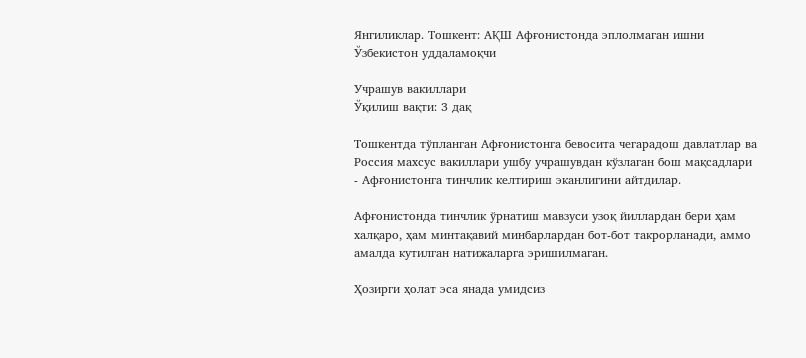Янгиликлар. Тошкент: АҚШ Афғонистонда эплолмаган ишни Ўзбекистон уддаламоқчи

Учрашув вакиллари
Ўқилиш вақти: 3 дақ

Тошкентда тўпланган Афғонистонга бевосита чегарадош давлатлар ва Россия махсус вакиллари ушбу учрашувдан кўзлаган бош мақсадлари - Афғонистонга тинчлик келтириш эканлигини айтдилар.

Афғонистонда тинчлик ўрнатиш мавзуси узоқ йиллардан бери ҳам халқаро, ҳам минтақавий минбарлардан бот-бот такрорланади, аммо амалда кутилган натижаларга эришилмаган.

Ҳозирги ҳолат эса янада умидсиз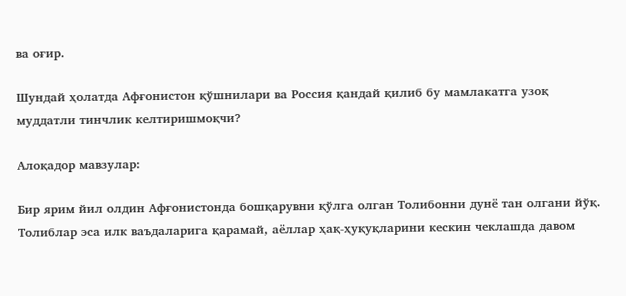ва оғир.

Шундай ҳолатда Афғонистон қўшнилари ва Россия қандай қилиб бу мамлакатга узоқ муддатли тинчлик келтиришмоқчи?

Алоқадор мавзулар:

Бир ярим йил олдин Афғонистонда бошқарувни қўлга олган Толибонни дунё тан олгани йўқ. Толиблар эса илк ваъдаларига қарамай, аёллар ҳақ-ҳуқуқларини кескин чеклашда давом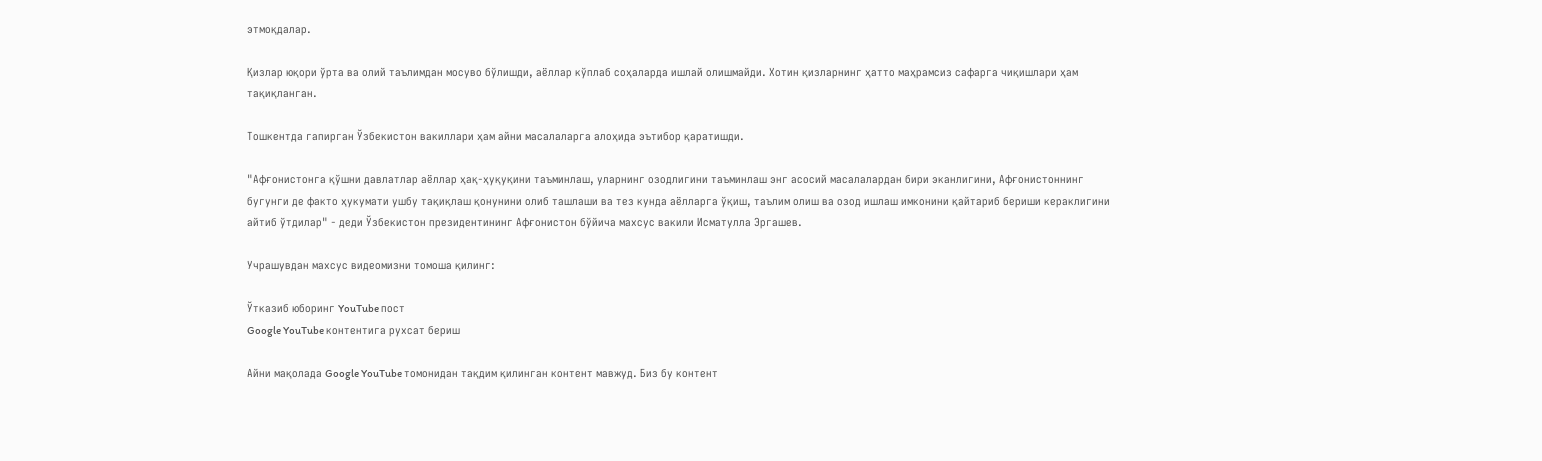этмоқдалар.

Қизлар юқори ўрта ва олий таълимдан мосуво бўлишди, аёллар кўплаб соҳаларда ишлай олишмайди. Хотин қизларнинг ҳатто маҳрамсиз сафарга чиқишлари ҳам тақиқланган.

Тошкентда гапирган Ўзбекистон вакиллари ҳам айни масалаларга алоҳида эътибор қаратишди.

"Афғонистонга қўшни давлатлар аёллар ҳақ-ҳуқуқини таъминлаш, уларнинг озодлигини таъминлаш энг асосий масалалардан бири эканлигини, Афғонистоннинг бугунги де факто ҳукумати ушбу тақиқлаш қонунини олиб ташлаши ва тез кунда аёлларга ўқиш, таълим олиш ва озод ишлаш имконини қайтариб бериши кераклигини айтиб ўтдилар" - деди Ўзбекистон президентининг Афғонистон бўйича махсус вакили Исматулла Эргашев.

Учрашувдан махсус видеомизни томоша қилинг:

Ўтказиб юборинг YouTube пост
Google YouTube контентига рухсат бериш

Айни мақолада Google YouTube томонидан тақдим қилинган контент мавжуд. Биз бу контент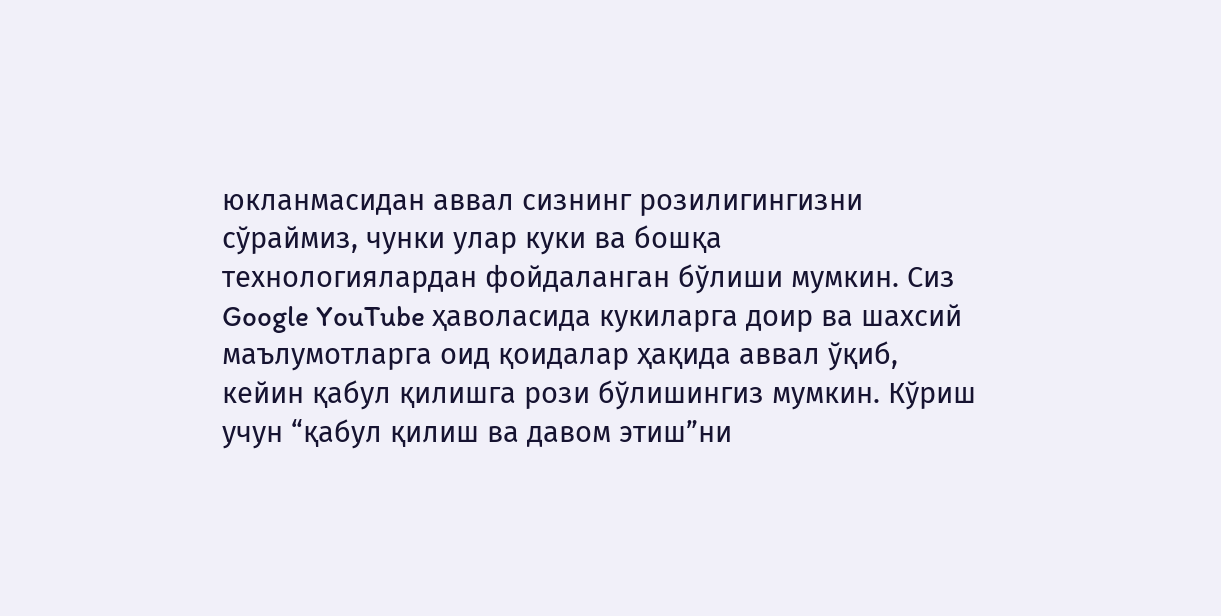юкланмасидан аввал сизнинг розилигингизни сўраймиз, чунки улар куки ва бошқа технологиялардан фойдаланган бўлиши мумкин. Сиз Google YouTube ҳаволасида кукиларга доир ва шахсий маълумотларга оид қоидалар ҳақида аввал ўқиб, кейин қабул қилишга рози бўлишингиз мумкин. Кўриш учун “қабул қилиш ва давом этиш”ни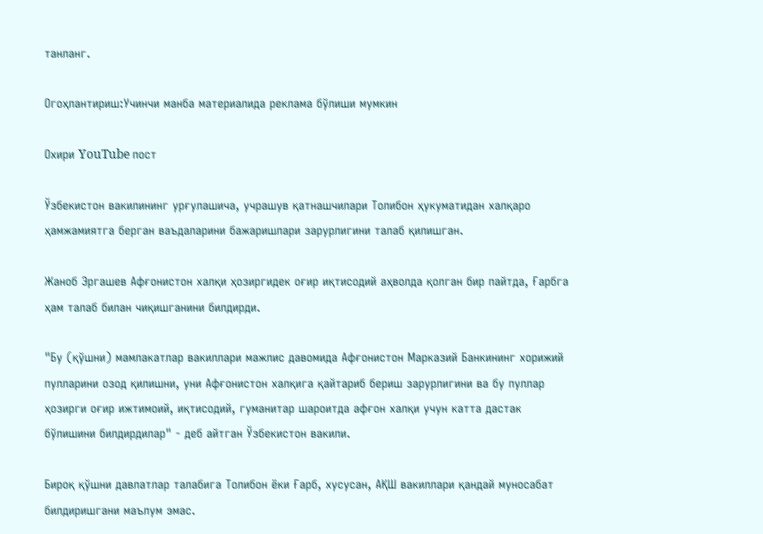танланг.

Огоҳлантириш:Учинчи манба материалида реклама бўлиши мумкин

Охири YouTube пост

Ўзбекистон вакилининг урғулашича, учрашув қатнашчилари Толибон ҳукуматидан халқаро ҳамжамиятга берган ваъдаларини бажаришлари зарурлигини талаб қилишган.

Жаноб Эргашев Афғонистон халқи ҳозиргидек оғир иқтисодий аҳволда қолган бир пайтда, Ғарбга ҳам талаб билан чиқишганини билдирди.

"Бу (қўшни) мамлакатлар вакиллари мажлис давомида Афғонистон Марказий Банкининг хорижий пулларини озод қилишни, уни Афғонистон халқига қайтариб бериш зарурлигини ва бу пуллар ҳозирги оғир ижтимоий, иқтисодий, гуманитар шароитда афғон халқи учун катта дастак бўлишини билдирдилар" - деб айтган Ўзбекистон вакили.

Бироқ қўшни давлатлар талабига Толибон ёки Ғарб, хусусан, АҚШ вакиллари қандай муносабат билдиришгани маълум эмас.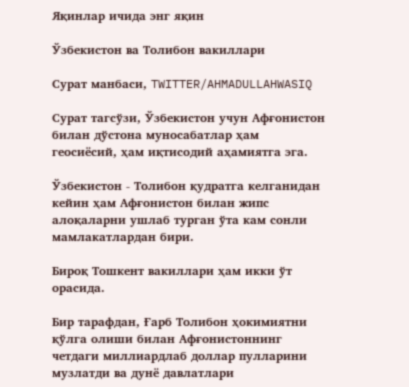Яқинлар ичида энг яқин

Ўзбекистон ва Толибон вакиллари

Сурат манбаси, TWITTER/AHMADULLAHWASIQ

Сурат тагсўзи, Ўзбекистон учун Афғонистон билан дўстона муносабатлар ҳам геосиёсий, ҳам иқтисодий аҳамиятга эга.

Ўзбекистон - Толибон қудратга келганидан кейин ҳам Афғонистон билан жипс алоқаларни ушлаб турган ўта кам сонли мамлакатлардан бири.

Бироқ Тошкент вакиллари ҳам икки ўт орасида.

Бир тарафдан, Ғарб Толибон ҳокимиятни қўлга олиши билан Афғонистоннинг четдаги миллиардлаб доллар пулларини музлатди ва дунё давлатлари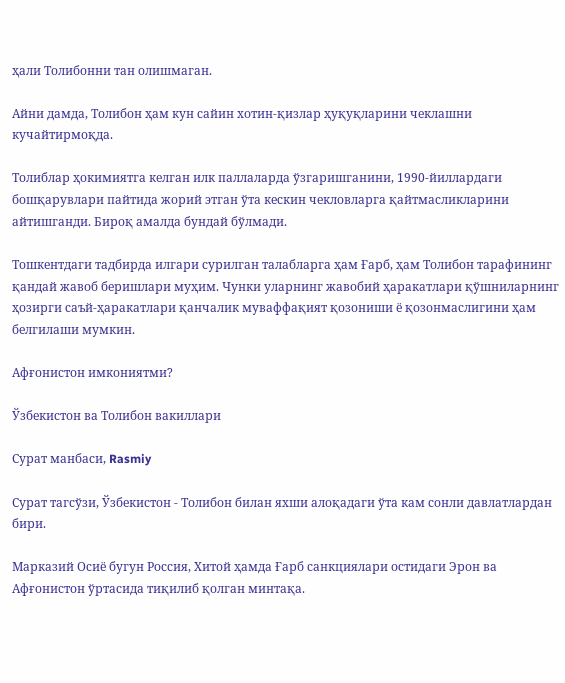ҳали Толибонни тан олишмаган.

Айни дамда, Толибон ҳам кун сайин хотин-қизлар ҳуқуқларини чеклашни кучайтирмоқда.

Толиблар ҳокимиятга келган илк паллаларда ўзгаришганини, 1990-йиллардаги бошқарувлари пайтида жорий этган ўта кескин чекловларга қайтмасликларини айтишганди. Бироқ амалда бундай бўлмади.

Тошкентдаги тадбирда илгари сурилган талабларга ҳам Ғарб, ҳам Толибон тарафининг қандай жавоб беришлари муҳим. Чунки уларнинг жавобий ҳаракатлари қўшниларнинг ҳозирги саъй-ҳаракатлари қанчалик муваффақият қозониши ё қозонмаслигини ҳам белгилаши мумкин.

Афғонистон имкониятми?

Ўзбекистон ва Толибон вакиллари

Сурат манбаси, Rasmiy

Сурат тагсўзи, Ўзбекистон - Толибон билан яхши алоқадаги ўта кам сонли давлатлардан бири.

Марказий Осиё бугун Россия, Хитой ҳамда Ғарб санкциялари остидаги Эрон ва Афғонистон ўртасида тиқилиб қолган минтақа.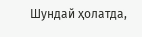Шундай ҳолатда,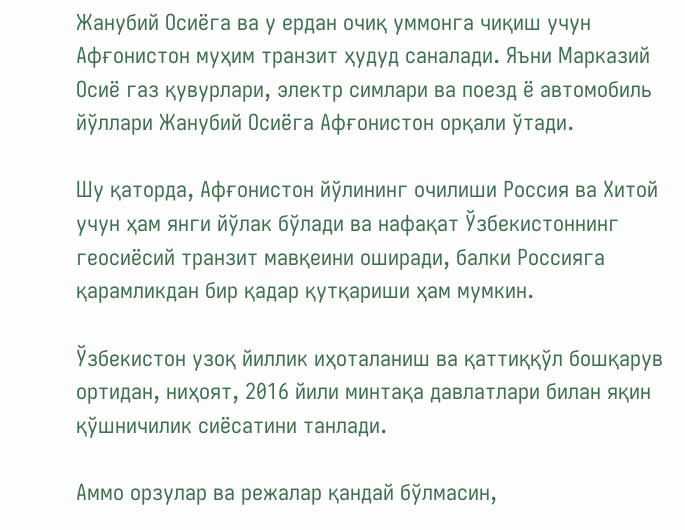Жанубий Осиёга ва у ердан очиқ уммонга чиқиш учун Афғонистон муҳим транзит ҳудуд саналади. Яъни Марказий Осиё газ қувурлари, электр симлари ва поезд ё автомобиль йўллари Жанубий Осиёга Афғонистон орқали ўтади.

Шу қаторда, Афғонистон йўлининг очилиши Россия ва Хитой учун ҳам янги йўлак бўлади ва нафақат Ўзбекистоннинг геосиёсий транзит мавқеини оширади, балки Россияга қарамликдан бир қадар қутқариши ҳам мумкин.

Ўзбекистон узоқ йиллик иҳоталаниш ва қаттиққўл бошқарув ортидан, ниҳоят, 2016 йили минтақа давлатлари билан яқин қўшничилик сиёсатини танлади.

Аммо орзулар ва режалар қандай бўлмасин,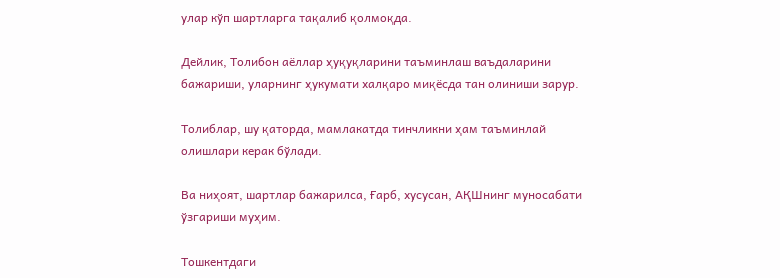улар кўп шартларга тақалиб қолмоқда.

Дейлик, Толибон аёллар ҳуқуқларини таъминлаш ваъдаларини бажариши, уларнинг ҳукумати халқаро миқёсда тан олиниши зарур.

Толиблар, шу қаторда, мамлакатда тинчликни ҳам таъминлай олишлари керак бўлади.

Ва ниҳоят, шартлар бажарилса, Ғарб, хусусан, АҚШнинг муносабати ўзгариши муҳим.

Тошкентдаги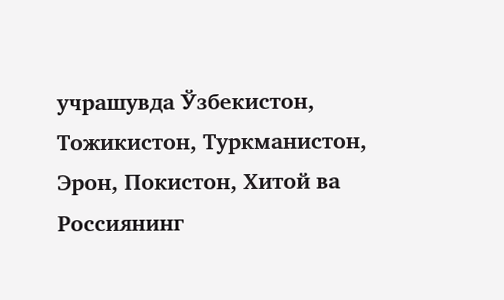учрашувда Ўзбекистон, Тожикистон, Туркманистон, Эрон, Покистон, Хитой ва Россиянинг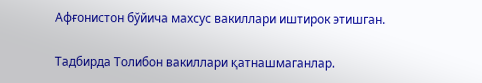Афғонистон бўйича махсус вакиллари иштирок этишган.

Тадбирда Толибон вакиллари қатнашмаганлар.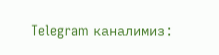Telegram каналимиз: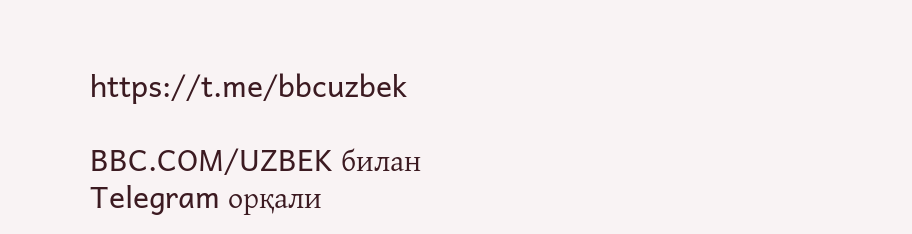https://t.me/bbcuzbek

BBC.COM/UZBEK билан Telegram орқали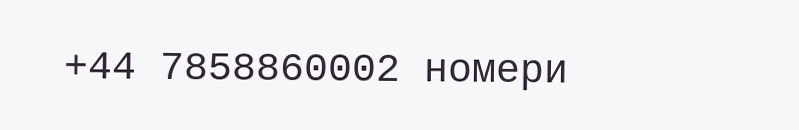+44 7858860002 номери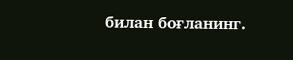билан боғланинг.